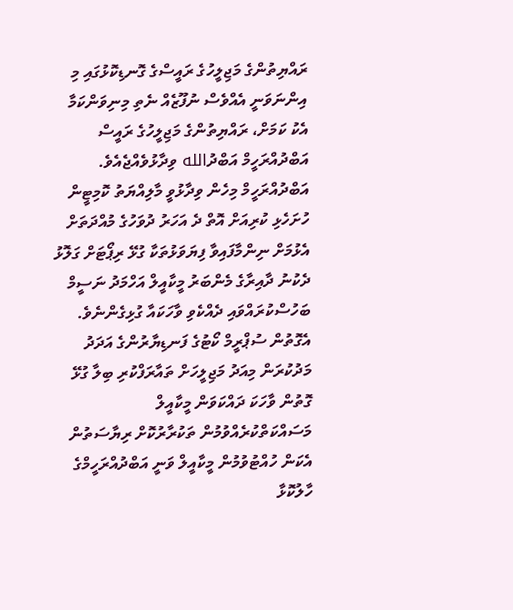ރައްޔިތުންގެ މަޖިލީހުގެ ރައީސްގެ ގޮނޑިކޮޅުގައި މި އިންނަވަނީ އެއްވެސް ނުފޫޒެއް ނެތި މިނިވަންކަމާ އެކު ކަމަށް، ރައްޔިތުންގެ މަޖިލީހުގެ ރައީސް އަބްދުއްރަހީމް އަބްދުالله ވިދާޅުވެއްޖެއެވެ.
އަބްދުއްރަހީމް މިހެން ވިދާޅުވީ މާލިއްޔަތު ކޮމިޓީން ހުށަހެޅި ކުރިއަށް އޮތް ދެ އަހަރު ދުވަހުގެ މުއްދަތަށް އެޅުމަށް ނިންމާފައިވާ ފިޔަވަޅުތަކާ ގުޅޭ ރިޕޯޓަށް ގަލޮޅު ދެކުނު ދާއިރާގެ މެންބަރު މީކާއީލް އަހްމަދު ނަސީމް ބަހުސްކުރައްވައި ދެއްކެވި ވާހަކައާ ގުޅިގެންނެވެ.
އެގޮތުން ސުޕްރީމް ކޯޓުގެ ފަނޑިޔާރުންގެ އަދަދު މަދުކުރަން މިއަދު މަޖިލީހަށް ތައާރަފްކުރި ބިލާ ގުޅޭ ގޮތުން ވާހަކަ ދައްކަވަން މީކާއީލް މަސައްކަތްކުރެއްވުމުން ތަކުރާރުކޮށް ރިޔާސަތުން އެކަން ހުއްޓުވުމުން މީކާއީލް ވަނީ އަބްދުއްރަހީމްގެ ހާލުކޮޅާ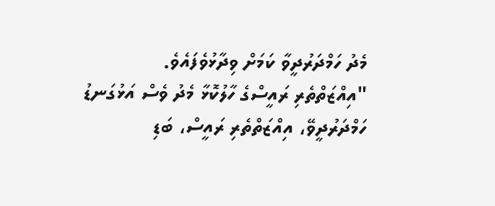މެދު ހަމްދަރުދީވާ ކަމަށް ވިދާޅުވެފައެވެ.
"އިއްޒަތްތެރި ރައީސްގެ ހާލުކޮޅާ މެދު ވެސް އަޅުގަނޑު ހަމްދަރުދީވޭ، އިއްޒަތްތެރި ރައީސް، ބަޑި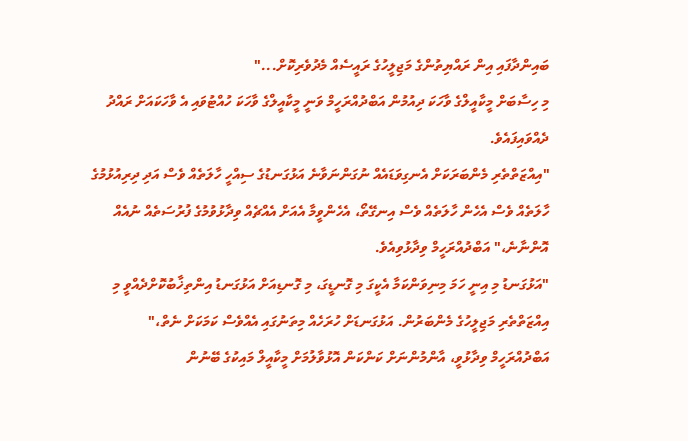ބައިންދާފައި އިން ރައްޔިތުންގެ މަޖިލީހުގެ ރައީސެއް މެދުވެރިކޮށް..."
މި ހިސާބަށް މީކާއީލްގެ ވާހަކަ ދިއުމުން އަބްދުއްރަހީމް ވަނީ މީކާއީލްގެ ވާހަކަ ހުއްޓުވައި އެ ވާހަކައަށް ރައްދު ދެއްވައިފައެވެ.
"އިއްޒަތްތެރި މެންބަރަކަށް އެނގިވަޑައެއް ނުގަންނަވާނެ އަޅުގަނޑުގެ ސިއްހީ ހާލަތެއް ވެސް އަދި ދިރިއުޅުމުގެ ހާލަތެއް ވެސް އެހެން ހާލަތެއް ވެސް އިނގޭތޯ، އެހެންވީމާ އެއަށް އެއްޗެއް ވިދާޅުވުމުގެ ފުރުސަތެއް ނުއެއް އޮންނާނެ،" އަބްދުއްރަހީމް ވިދާޅުވިއެވެ.
"އަޅުގަނޑު މި އިނީ ހަމަ މިނިވަންކަމާ އެކީގަ މި ގޮނޑީގަ، މި ގޮނޑިއަށް އަޅުގަނޑު އިންތިޚާބުކޮށްދެއްވީ މި އިއްޒަތްތެރި މަޖިލީހުގެ މެންބަރުން. އަޅުގަނޑަށް ހުރަހެއް މިތަނުގައި އެއްވެސް ކަމަކަށް ނެތް،"
އަބްދުއްރަހީމް ވިދާޅުވީ، އާންމުންނަށް ކަންކަން އޮޅުވާލުމަށް މީކާއީލް މައިކުގެ ބޭނުން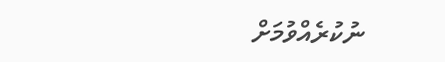ނުކުރެއްވުމަށް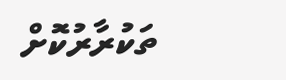ތަކުރާރުކޮށް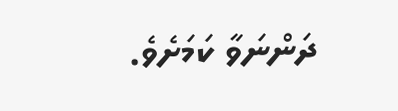ދަންނަވާ ކަމަށެވެ.